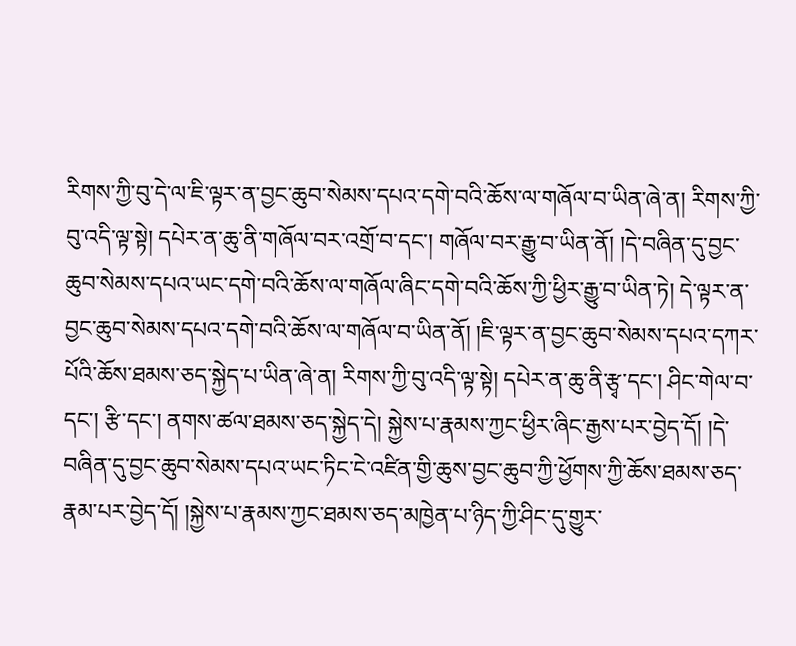རིགས་ཀྱི་བུ་དེ་ལ་ཇི་ལྟར་ན་བྱང་ཆུབ་སེམས་དཔའ་དགེ་བའི་ཆོས་ལ་གཞོལ་བ་ཡིན་ཞེ་ན། རིགས་ཀྱི་བུ་འདི་ལྟ་སྟེ། དཔེར་ན་ཆུ་ནི་གཞོལ་བར་འགྲོ་བ་དང་། གཞོལ་བར་རྒྱུ་བ་ཡིན་ནོ། །དེ་བཞིན་དུ་བྱང་ཆུབ་སེམས་དཔའ་ཡང་དགེ་བའི་ཆོས་ལ་གཞོལ་ཞིང་དགེ་བའི་ཆོས་ཀྱི་ཕྱིར་རྒྱུ་བ་ཡིན་ཏེ། དེ་ལྟར་ན་བྱང་ཆུབ་སེམས་དཔའ་དགེ་བའི་ཆོས་ལ་གཞོལ་བ་ཡིན་ནོ། །ཇི་ལྟར་ན་བྱང་ཆུབ་སེམས་དཔའ་དཀར་པོའི་ཆོས་ཐམས་ཅད་སྐྱེད་པ་ཡིན་ཞེ་ན། རིགས་ཀྱི་བུ་འདི་ལྟ་སྟེ། དཔེར་ན་ཆུ་ནི་རྩྭ་དང་། ཤིང་གེལ་བ་དང་། རྩི་དང་། ནགས་ཚལ་ཐམས་ཅད་སྐྱེད་དེ། སྐྱེས་པ་རྣམས་ཀྱང་ཕྱིར་ཞིང་རྒྱས་པར་བྱེད་དོ། །དེ་བཞིན་དུ་བྱང་ཆུབ་སེམས་དཔའ་ཡང་ཏིང་ངེ་འཛིན་གྱི་ཆུས་བྱང་ཆུབ་ཀྱི་ཕྱོགས་ཀྱི་ཆོས་ཐམས་ཅད་རྣམ་པར་བྱེད་དོ། །སྐྱེས་པ་རྣམས་ཀྱང་ཐམས་ཅད་མཁྱེན་པ་ཉིད་ཀྱི་ཤིང་དུ་གྱུར་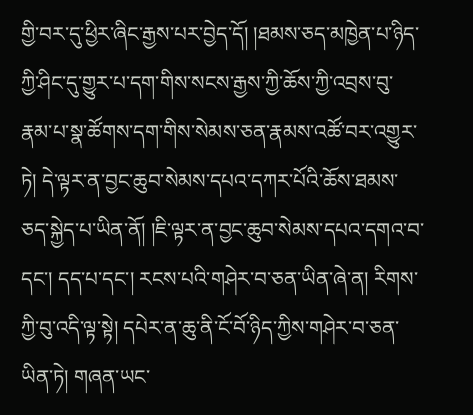གྱི་བར་དུ་ཕྱིར་ཞིང་རྒྱས་པར་བྱེད་དོ། །ཐམས་ཅད་མཁྱེན་པ་ཉིད་ཀྱི་ཤིང་དུ་གྱུར་པ་དག་གིས་སངས་རྒྱས་ཀྱི་ཆོས་ཀྱི་འབྲས་བུ་རྣམ་པ་སྣ་ཚོགས་དག་གིས་སེམས་ཅན་རྣམས་འཚོ་བར་འགྱུར་ཏེ། དེ་ལྟར་ན་བྱང་ཆུབ་སེམས་དཔའ་དཀར་པོའི་ཆོས་ཐམས་ཅད་སྐྱེད་པ་ཡིན་ནོ། །ཇི་ལྟར་ན་བྱང་ཆུབ་སེམས་དཔའ་དགའ་བ་དང་། དད་པ་དང་། རངས་པའི་གཤེར་བ་ཅན་ཡིན་ཞེ་ན། རིགས་ཀྱི་བུ་འདི་ལྟ་སྟེ། དཔེར་ན་ཆུ་ནི་ངོ་བོ་ཉིད་ཀྱིས་གཤེར་བ་ཅན་ཡིན་ཏེ། གཞན་ཡང་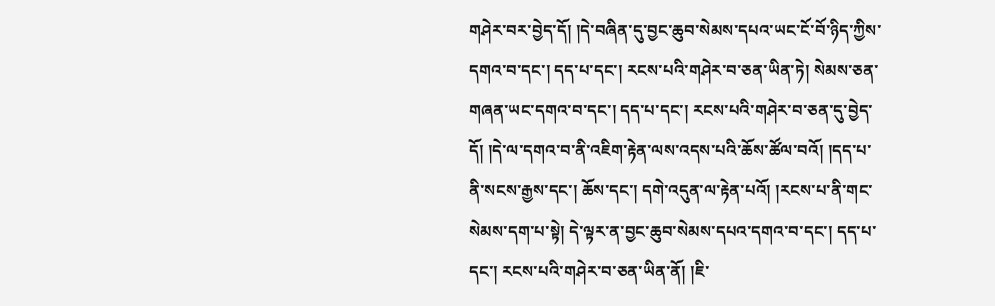གཤེར་བར་བྱེད་དོ། །དེ་བཞིན་དུ་བྱང་ཆུབ་སེམས་དཔའ་ཡང་ངོ་བོ་ཉིད་ཀྱིས་དགའ་བ་དང་། དད་པ་དང་། རངས་པའི་གཤེར་བ་ཅན་ཡིན་ཏེ། སེམས་ཅན་གཞན་ཡང་དགའ་བ་དང་། དད་པ་དང་། རངས་པའི་གཤེར་བ་ཅན་དུ་བྱེད་དོ། །དེ་ལ་དགའ་བ་ནི་འཇིག་རྟེན་ལས་འདས་པའི་ཆོས་ཚོལ་བའོ། །དད་པ་ནི་སངས་རྒྱས་དང་། ཆོས་དང་། དགེ་འདུན་ལ་རྟེན་པའོ། །རངས་པ་ནི་གང་སེམས་དག་པ་སྟེ། དེ་ལྟར་ན་བྱང་ཆུབ་སེམས་དཔའ་དགའ་བ་དང་། དད་པ་དང་། རངས་པའི་གཤེར་བ་ཅན་ཡིན་ནོ། །ཇི་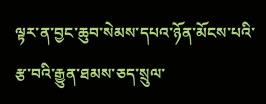ལྟར་ན་བྱང་ཆུབ་སེམས་དཔའ་ཉོན་མོངས་པའི་རྩ་བའི་རྒྱུན་ཐམས་ཅད་སྲུལ་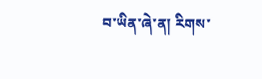བ་ཡིན་ཞེ་ན། རིགས་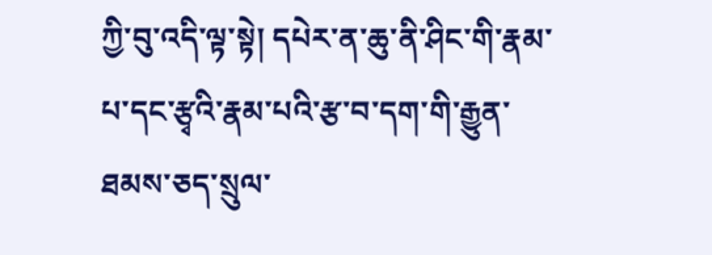ཀྱི་བུ་འདི་ལྟ་སྟེ། དཔེར་ན་ཆུ་ནི་ཤིང་གི་རྣམ་པ་དང་རྩྭའི་རྣམ་པའི་རྩ་བ་དག་གི་རྒྱུན་ཐམས་ཅད་སྲུལ་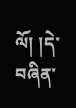ལོ། །དེ་བཞིན་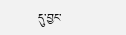དུ་བྱང་